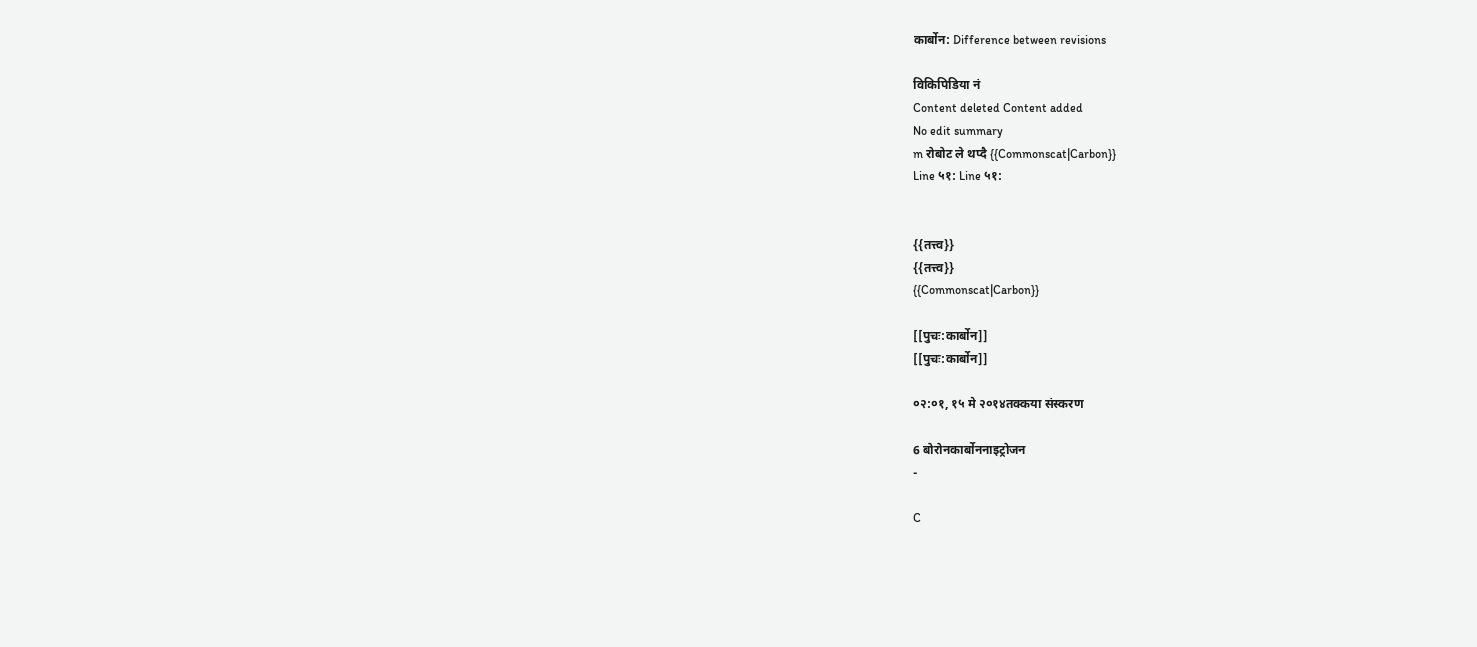कार्बोन: Difference between revisions

विकिपिडिया नं
Content deleted Content added
No edit summary
m रोबोट ले थप्दै {{Commonscat|Carbon}}
Line ५१: Line ५१:


{{तत्त्व}}
{{तत्त्व}}
{{Commonscat|Carbon}}

[[पुचः:कार्बोन]]
[[पुचः:कार्बोन]]

०२:०१, १५ मे २०१४तक्कया संस्करण

6 बोरोनकार्बोननाइट्रोजन
-

C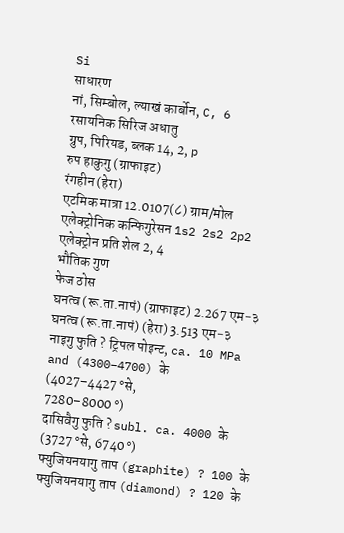Si
साधारण
नां, सिम्बोल, ल्याखं कार्बोन, C, 6
रसायनिक सिरिज अधातु
ग्रुप, पिरियड, ब्लक 14, 2, p
रुप हाकुगु (ग्राफाइट)
रंगहीन (हेरा)
एटमिक मात्रा 12.0107(८) ग्राम/मोल
एलेक्ट्रोनिक कन्फिगुरेसन 1s2 2s2 2p2
एलेक्ट्रोन प्रति शेल 2, 4
भौतिक गुण
फेज ठोस
घनत्व (रू.ता.नापं) (ग्राफाइट) 2.267 एम−३
घनत्व (रू.ता.नापं) (हेरा) 3.513 एम−३
नाइगु फुति ? ट्रिपल पोइन्ट, ca. 10 MPa
and (4300–4700) के
(4027–4427 °से,
7280–8000 °)
दासिवैगु फुति ? subl. ca. 4000 के
(3727 °से, 6740 °)
फ्युजियनयागु ताप (graphite) ? 100 के
फ्युजियनयागु ताप (diamond) ? 120 के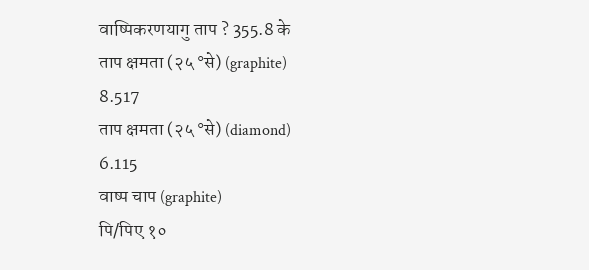वाष्पिकरणयागु ताप ? 355.8 के
ताप क्षमता (२५ °से) (graphite)
8.517
ताप क्षमता (२५ °से) (diamond)
6.115
वाष्प चाप (graphite)
पि/पिए १०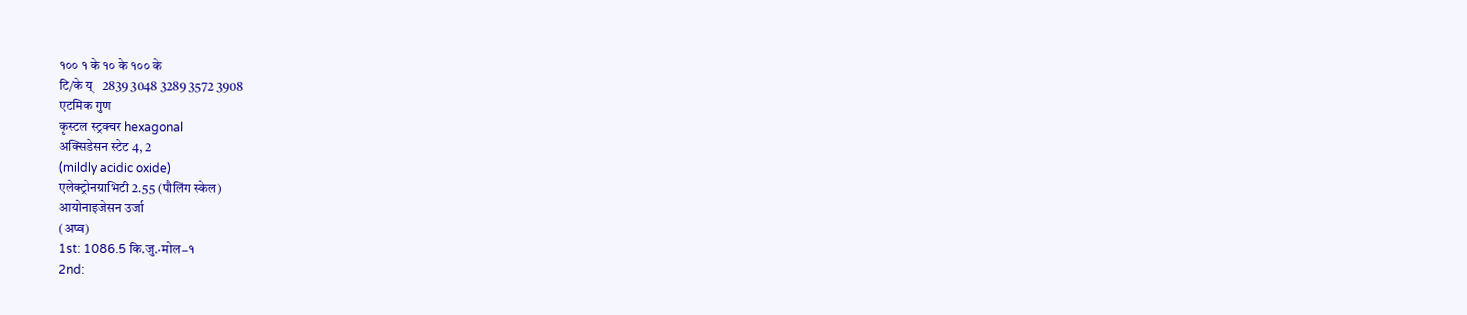१०० १ के १० के १०० के
टि/के य्   2839 3048 3289 3572 3908
एटमिक गुण
कृस्टल स्ट्रक्चर hexagonal
अक्सिडेसन स्टेट 4, 2
(mildly acidic oxide)
एलेक्ट्रोनग्राभिटी 2.55 (पौलिंग स्केल)
आयोनाइजेसन उर्जा
(अप्व)
1st: 1086.5 कि.जु.·मोल−१
2nd: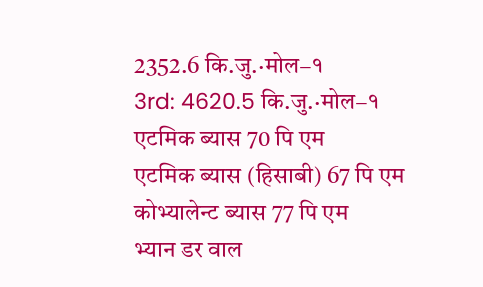2352.6 कि.जु.·मोल−१
3rd: 4620.5 कि.जु.·मोल−१
एटमिक ब्यास 70 पि एम
एटमिक ब्यास (हिसाबी) 67 पि एम
कोभ्यालेन्ट ब्यास 77 पि एम
भ्यान डर वाल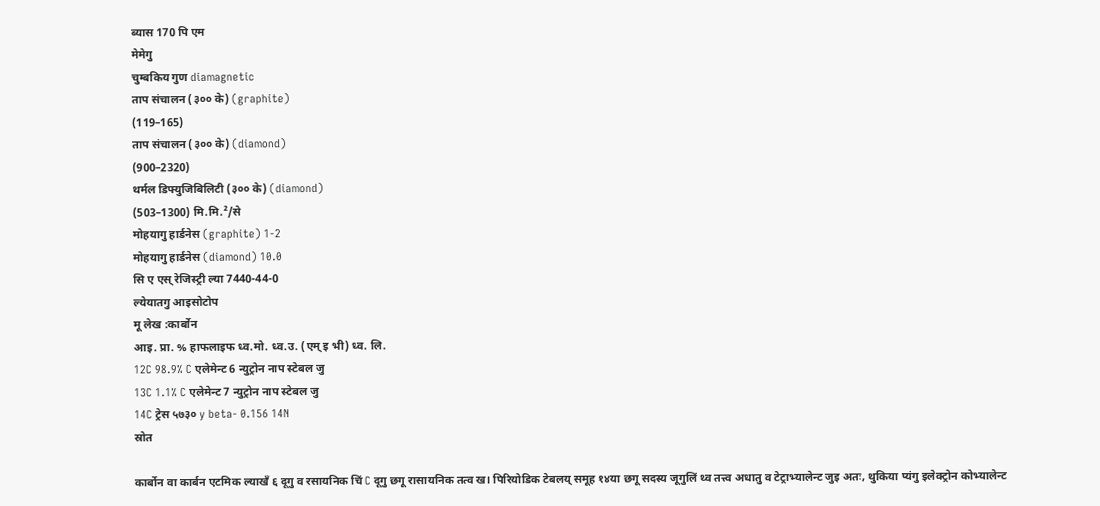ब्यास 170 पि एम
मेमेगु
चुम्बकिय गुण diamagnetic
ताप संचालन (३०० के) (graphite)
(119–165)
ताप संचालन (३०० के) (diamond)
(900–2320)
थर्मल डिफ्युजिबिलिटी (३०० के) (diamond)
(503–1300) मि.मि.²/से
मोहयागु हार्डनेस (graphite) 1-2
मोहयागु हार्डनेस (diamond) 10.0
सि ए एस् रेजिस्ट्री ल्या 7440-44-0
ल्येयातगु आइसोटोप
मू लेख :कार्बोन
आइ. प्रा. % हाफलाइफ ध्व.मो. ध्व.उ. (एम् इ भी) ध्व. लि.
12C 98.9% C एलेमेन्ट 6 न्युट्रोन नाप स्टेबल जु
13C 1.1% C एलेमेन्ट 7 न्युट्रोन नाप स्टेबल जु
14C ट्रेस ५७३० y beta- 0.156 14N
स्रोत

कार्बोन वा कार्बन एटमिक ल्याखँ ६ दूगु व रसायनिक चिं C दूगु छगू रासायनिक तत्व ख। पिरियोडिक टेबलय् समूह १४या छगू सदस्य जूगुलिं थ्व तत्त्व अधातु व टेट्राभ्यालेन्ट जुइ अतः, थुकिया प्यंगु इलेक्ट्रोन कोभ्यालेन्ट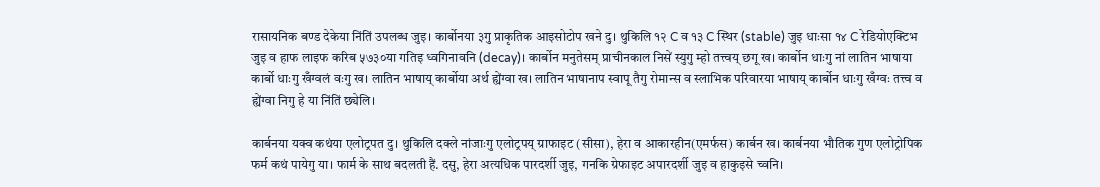रासायनिक बण्ड देकेया निंतिं उपलब्ध जुइ। कार्बोनया ३गु प्राकृतिक आइसोटोप खने दु। थुकिलि १२ C व १३ C स्थिर (stable) जुइ धाःसा १४ C रेडियोएक्टिभ जुइ व हाफ लाइफ करिब ५७३०या गतिइ ध्वगिनावनि (decay)। कार्बोन मनुतेसम् प्राचीनकाल निसें स्युगु म्हो तत्त्वय् छगू ख। कार्बोन धाःगु नां लातिन भाषाया कार्बो धाःगु खँग्वलं वःगु ख। लातिन भाषाय् कार्बोया अर्थ ह्येंग्वा ख। लातिन भाषानाप स्वापू तैगु रोमान्स व स्लाभिक परिवारया भाषाय् कार्बोन धाःगु खँग्वः तत्त्व व ह्येंग्वा निगु हे या निंतिं छ्येलि।

कार्बनया यक्व कथंया एलोट्रपत दु। थुकिलि दक्ले नांजाःगु एलोट्रपय् ग्राफाइट (सीसा), हेरा व आकारहीन(एमर्फस) कार्बन ख। कार्बनया भौतिक गुण एलोट्रोपिक फर्म कथं पायेगु या। फार्म के साथ बदलती हैं. दसु, हेरा अत्यधिक पारदर्शी जुइ, गनकि ग्रेफाइट अपारदर्शी जुइ व हाकुइसे च्वनि।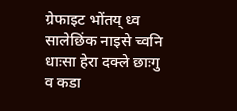ग्रेफाइट भोंतय् ध्व सालेछिंक नाइसे च्वनि धाःसा हेरा दक्ले छाःगु व कडा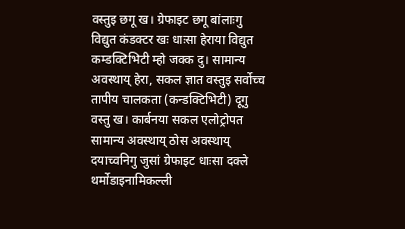वस्तुइ छगू ख। ग्रेफाइट छगू बांलाःगु विद्युत कंडक्टर खः धाःसा हेराया विद्युत कम्डक्टिभिटी म्हो जक्क दु। सामान्य अवस्थाय् हेरा, सकल ज्ञात वस्तुइ सर्वोच्च तापीय चालकता (कन्डक्टिभिटी) दूगु वस्तु ख। कार्बनया सकल एलोट्रोपत सामान्य अवस्थाय् ठोस अवस्थाय् दयाच्वनिगु जुसां ग्रेफाइट धाःसा दक्ले थर्मोडाइनामिकल्ली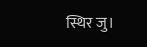स्थिर जु।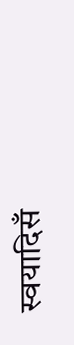स्वयादिसँ